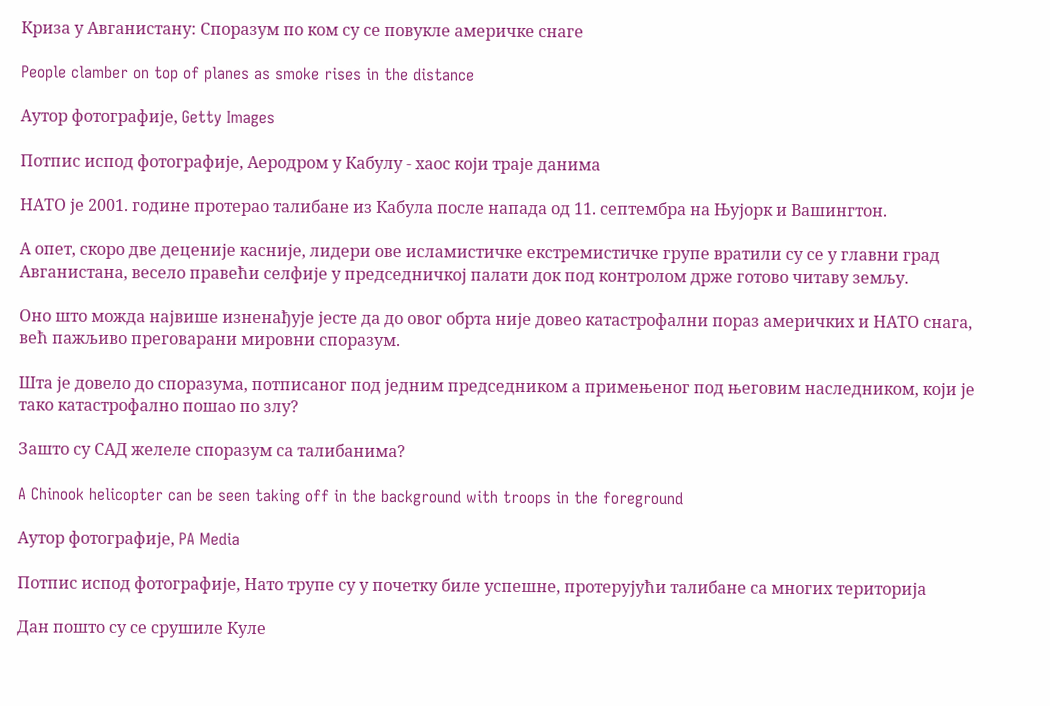Криза у Авганистану: Споразум по ком су се повукле америчке снаге

People clamber on top of planes as smoke rises in the distance

Аутор фотографије, Getty Images

Потпис испод фотографије, Аеродром у Кабулу - хаос који траје данима

НАТО је 2001. године протерао талибане из Кабула после напада од 11. септембра на Њујорк и Вашингтон.

А опет, скоро две деценије касније, лидери ове исламистичке екстремистичке групе вратили су се у главни град Авганистана, весело правећи селфије у председничкој палати док под контролом држе готово читаву земљу.

Оно што можда највише изненађује јесте да до овог обрта није довео катастрофални пораз америчких и НАТО снага, већ пажљиво преговарани мировни споразум.

Шта је довело до споразума, потписаног под једним председником а примењеног под његовим наследником, који је тако катастрофално пошао по злу?

Зашто су САД желеле споразум са талибанима?

A Chinook helicopter can be seen taking off in the background with troops in the foreground

Аутор фотографије, PA Media

Потпис испод фотографије, Нато трупе су у почетку биле успешне, протерујући талибане са многих територија

Дан пошто су се срушиле Куле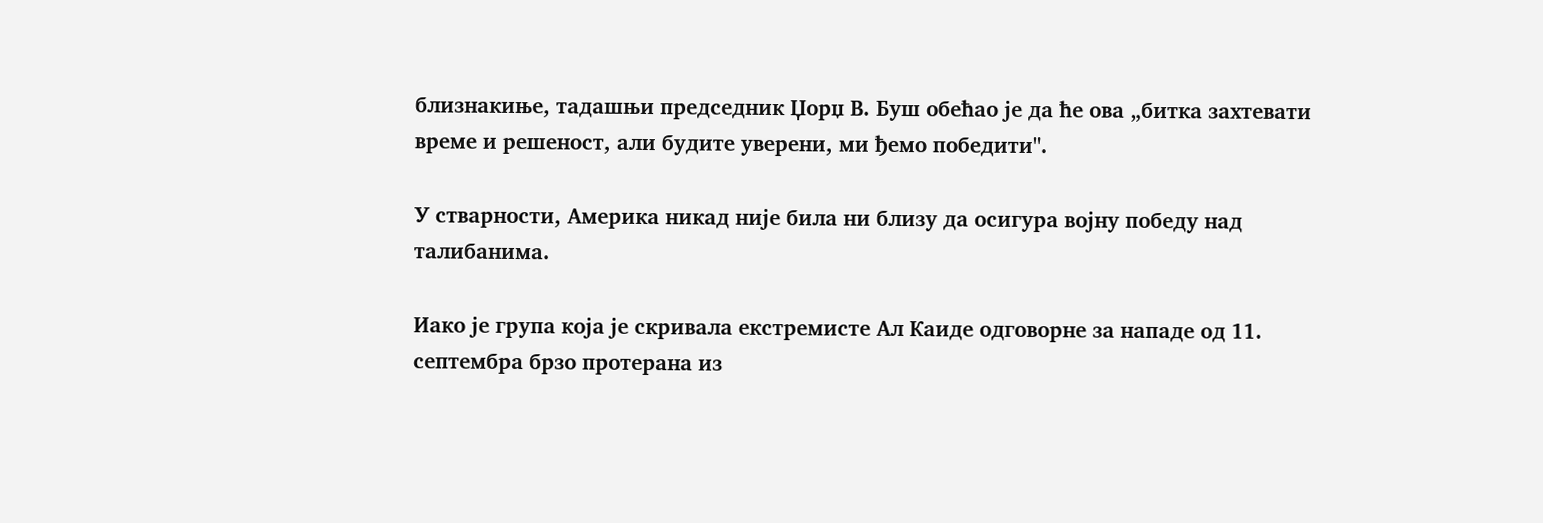близнакиње, тадашњи председник Џорџ В. Буш обећао је да ће ова „битка захтевати време и решеност, али будите уверени, ми ђемо победити".

У стварности, Америка никад није била ни близу да осигура војну победу над талибанима.

Иако је група која је скривала екстремисте Ал Каиде одговорне за нападе од 11. септембра брзо протерана из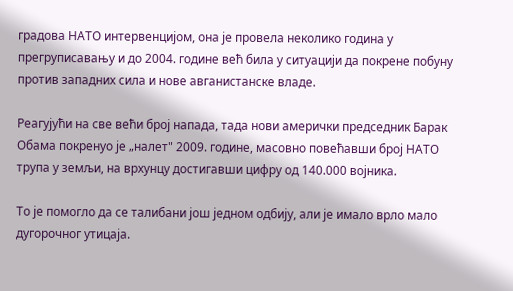градова НАТО интервенцијом, она је провела неколико година у прегруписавању и до 2004. године већ била у ситуацији да покрене побуну против западних сила и нове авганистанске владе.

Реагујући на све већи број напада, тада нови амерички председник Барак Обама покренуо је „налет" 2009. године, масовно повећавши број НАТО трупа у земљи, на врхунцу достигавши цифру од 140.000 војника.

То је помогло да се талибани још једном одбију, али је имало врло мало дугорочног утицаја.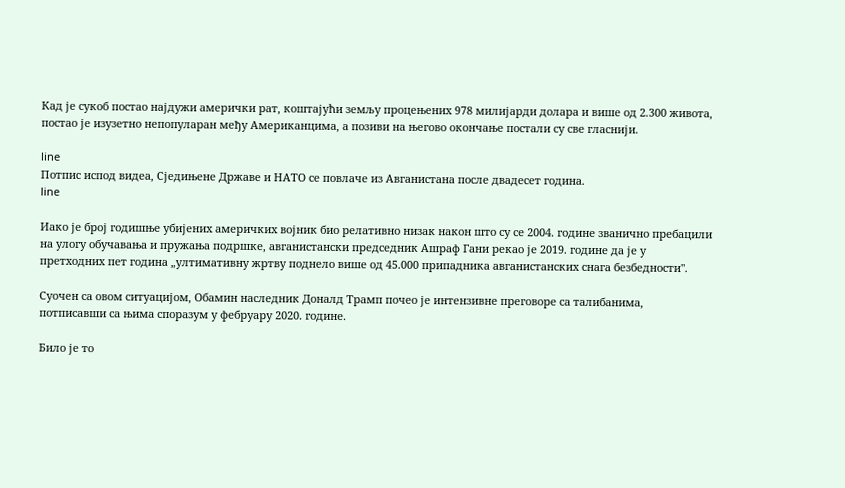Кад је сукоб постао најдужи амерички рат, коштајући земљу процењених 978 милијарди долара и више од 2.300 живота, постао је изузетно непопуларан међу Американцима, а позиви на његово окончање постали су све гласнији.

line
Потпис испод видеа, Сједињене Државе и НАТО се повлаче из Авганистана после двадесет година.
line

Иако је број годишње убијених америчких војник био релативно низак након што су се 2004. године званично пребацили на улогу обучавања и пружања подршке, авганистански председник Ашраф Гани рекао је 2019. године да је у претходних пет година „ултимативну жртву поднело више од 45.000 припадника авганистанских снага безбедности".

Суочен са овом ситуацијом, Обамин наследник Доналд Трамп почео је интензивне преговоре са талибанима, потписавши са њима споразум у фебруару 2020. године.

Било је то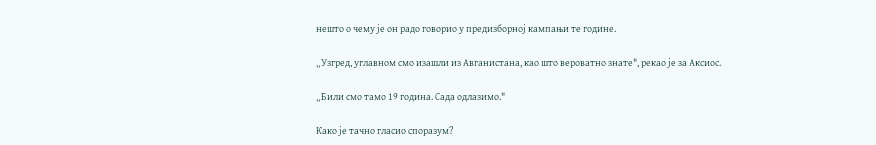нешто о чему је он радо говорио у предизборној кампањи те године.

„Узгред, углавном смо изашли из Авганистана, као што вероватно знате", рекао је за Аксиос.

„Били смо тамо 19 година. Сада одлазимо."

Како је тачно гласио споразум?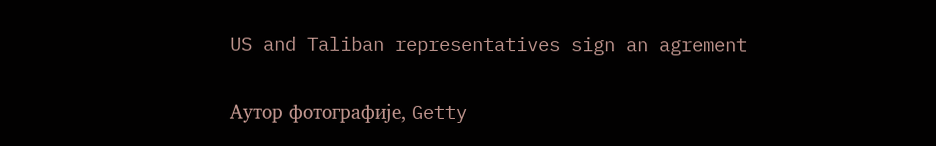US and Taliban representatives sign an agrement

Аутор фотографије, Getty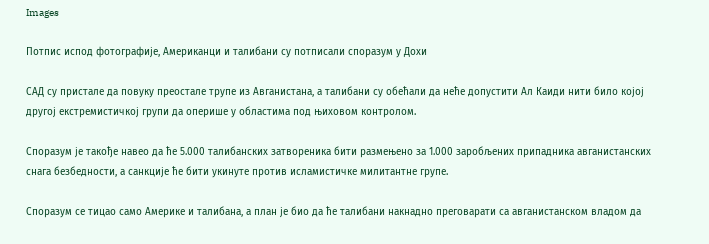Images

Потпис испод фотографије, Американци и талибани су потписали споразум у Дохи

САД су пристале да повуку преостале трупе из Авганистана, а талибани су обећали да неће допустити Ал Каиди нити било којој другој екстремистичкој групи да оперише у областима под њиховом контролом.

Споразум је такође навео да ће 5.000 талибанских затвореника бити размењено за 1.000 заробљених припадника авганистанских снага безбедности, а санкције ће бити укинуте против исламистичке милитантне групе.

Споразум се тицао само Америке и талибана, а план је био да ће талибани накнадно преговарати са авганистанском владом да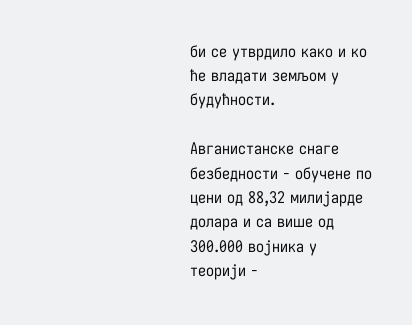би се утврдило како и ко ће владати земљом у будућности.

Авганистанске снаге безбедности - обучене по цени од 88,32 милијарде долара и са више од 300.000 војника у теорији -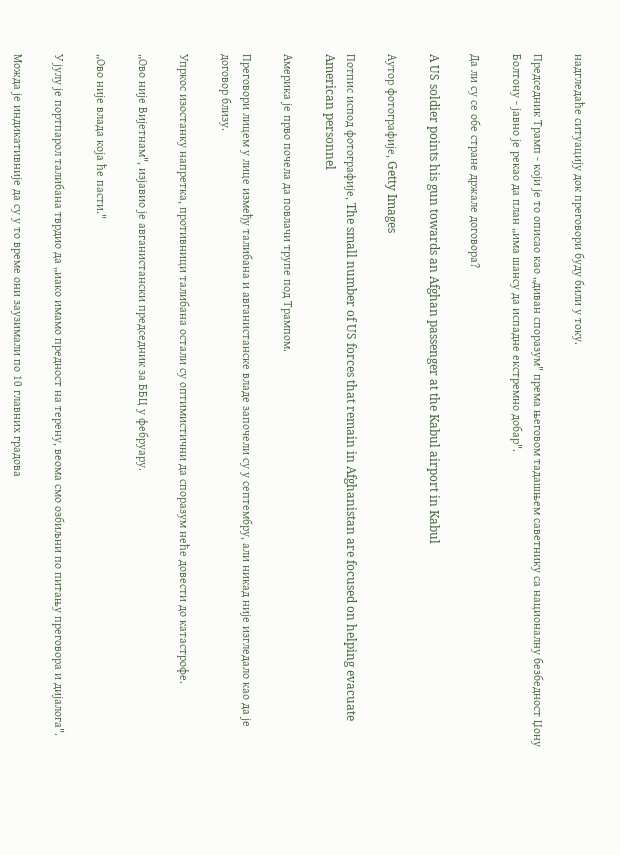надгледаће ситуацију док преговори буду били у току.

Председник Трамп - који је то описао као „диван споразум" према његовом тадашњем саветнику са националну безбедност Џону Болтону - јавно је рекао да план „има шансу да испадне екстремно добар".

Да ли су се обе стране држале договора?

A US soldier points his gun towards an Afghan passenger at the Kabul airport in Kabul

Аутор фотографије, Getty Images

Потпис испод фотографије, The small number of US forces that remain in Afghanistan are focused on helping evacuate American personnel

Америка је прво почела да повлачи трупе под Трампом.

Преговори лицем у лице између талибана и авганистанске владе започели су у септембру, али никад није изгледало као да је договор близу.

Упркос изостанку напретка, противници талибана остали су оптимистични да споразум неће довести до катастрофе.

„Ово није Вијетнам", изјавио је авганистански председник за ББЦ у фебруару.

„Ово није влада која ће пасти."

У јулу је портпарол талибана тврдио да „иако имамо предност на терену, веома смо озбиљни по питању преговора и дијалога".

Можда је индикативније да су у то време они заузимали по 10 главних градова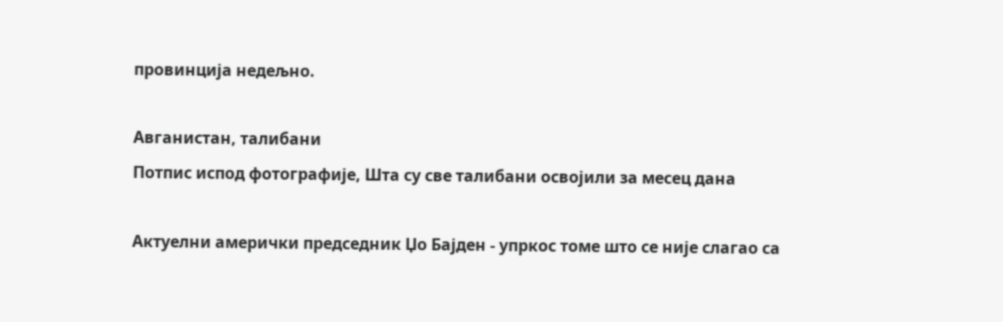провинција недељно.

Авганистан, талибани
Потпис испод фотографије, Шта су све талибани освојили за месец дана

Актуелни амерички председник Џо Бајден - упркос томе што се није слагао са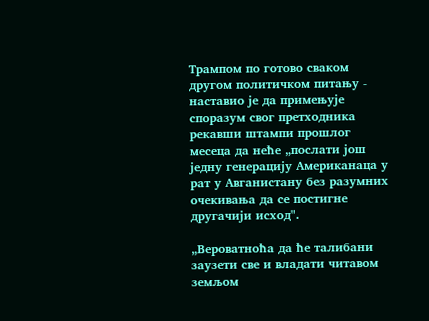Трампом по готово сваком другом политичком питању - наставио је да примењује споразум свог претходника рекавши штампи прошлог месеца да неће „послати још једну генерацију Американаца у рат у Авганистану без разумних очекивања да се постигне другачији исход".

„Вероватноћа да ће талибани заузети све и владати читавом земљом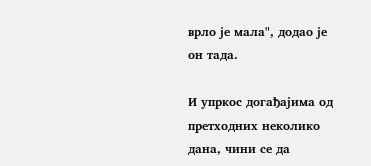врло је мала", додао је он тада.

И упркос догађајима од претходних неколико дана, чини се да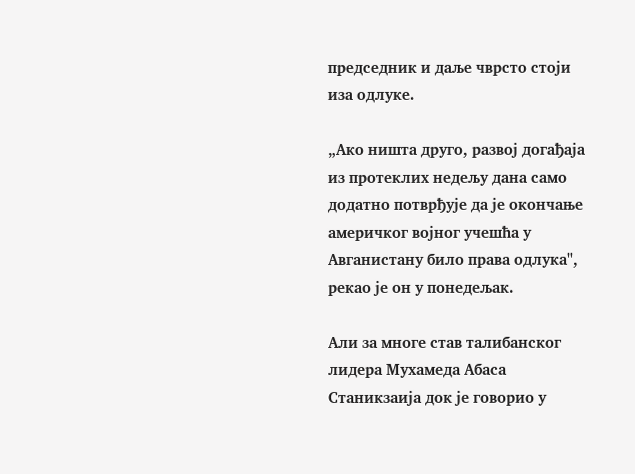председник и даље чврсто стоји иза одлуке.

„Ако ништа друго, развој догађаја из протеклих недељу дана само додатно потврђује да је окончање америчког војног учешћа у Авганистану било права одлука", рекао је он у понедељак.

Али за многе став талибанског лидера Мухамеда Абаса Станикзаија док је говорио у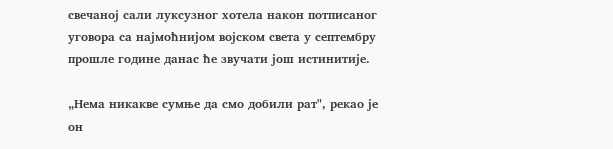свечаној сали луксузног хотела након потписаног уговора са најмоћнијом војском света у септембру прошле године данас ће звучати још истинитије.

„Нема никакве сумње да смо добили рат", рекао је он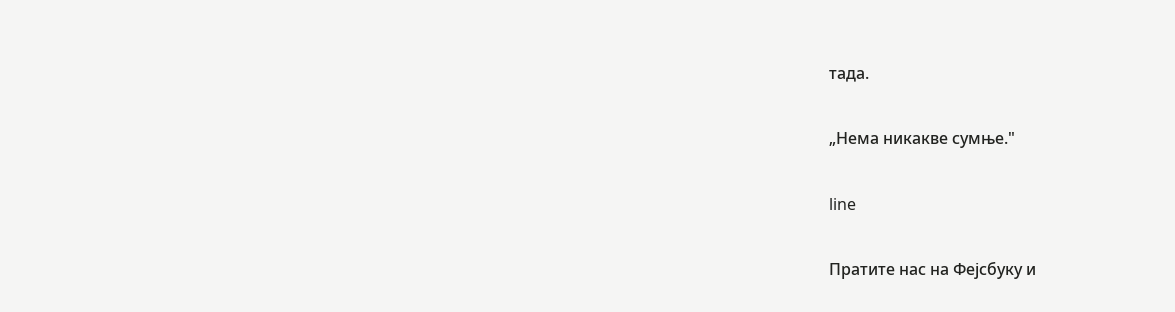тада.

„Нема никакве сумње."

line

Пратите нас на Фејсбуку и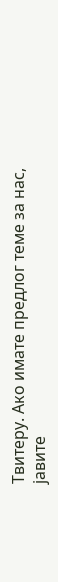Твитеру. Ако имате предлог теме за нас, јавите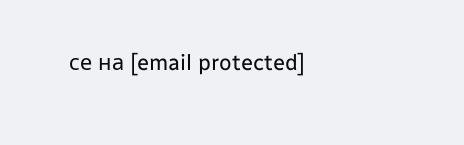се на [email protected]